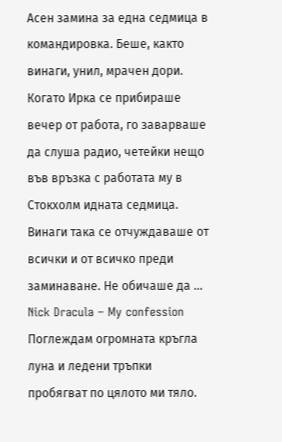Асен замина за една седмица в командировка. Беше, както винаги, унил, мрачен дори. Когато Ирка се прибираше вечер от работа, го заварваше да слуша радио, четейки нещо във връзка с работата му в Стокхолм идната седмица. Винаги така се отчуждаваше от всички и от всичко преди заминаване. Не обичаше да ...
Nick Dracula – My confession
Поглеждам огромната кръгла луна и ледени тръпки пробягват по цялото ми тяло.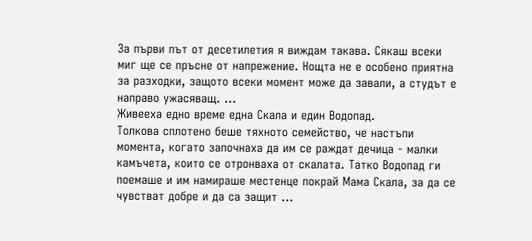За първи път от десетилетия я виждам такава. Сякаш всеки миг ще се пръсне от напрежение. Нощта не е особено приятна за разходки, защото всеки момент може да завали, а студът е направо ужасяващ. ...
Живееха едно време една Скала и един Водопад.
Толкова сплотено беше тяхното семейство, че настъпи момента, когато започнаха да им се раждат дечица - малки камъчета, които се отронваха от скалата. Татко Водопад ги поемаше и им намираше местенце покрай Мама Скала, за да се чувстват добре и да са защит ...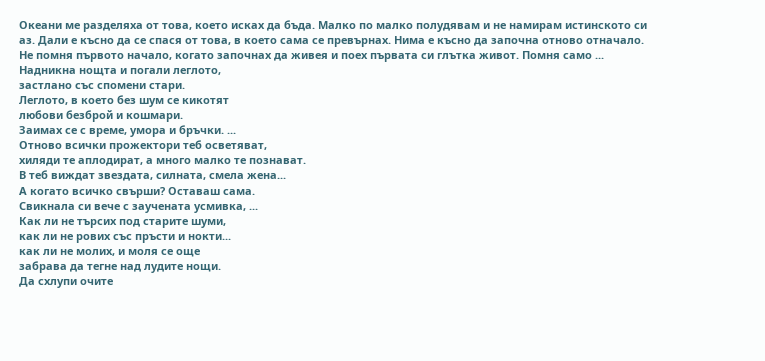Океани ме разделяха от това, което исках да бъда. Малко по малко полудявам и не намирам истинското си аз. Дали е късно да се спася от това, в което сама се превърнах. Нима е късно да започна отново отначало.
Не помня първото начало, когато започнах да живея и поех първата си глътка живот. Помня само ...
Надникна нощта и погали леглото,
застлано със спомени стари.
Леглото, в което без шум се кикотят
любови безброй и кошмари.
Заимах се с време, умора и бръчки. ...
Отново всички прожектори теб осветяват,
хиляди те аплодират, а много малко те познават.
В теб виждат звездата, силната, смела жена...
А когато всичко свърши? Оставаш сама.
Свикнала си вече с заучената усмивка, ...
Как ли не търсих под старите шуми,
как ли не рових със пръсти и нокти...
как ли не молих, и моля се още
забрава да тегне над лудите нощи.
Да схлупи очите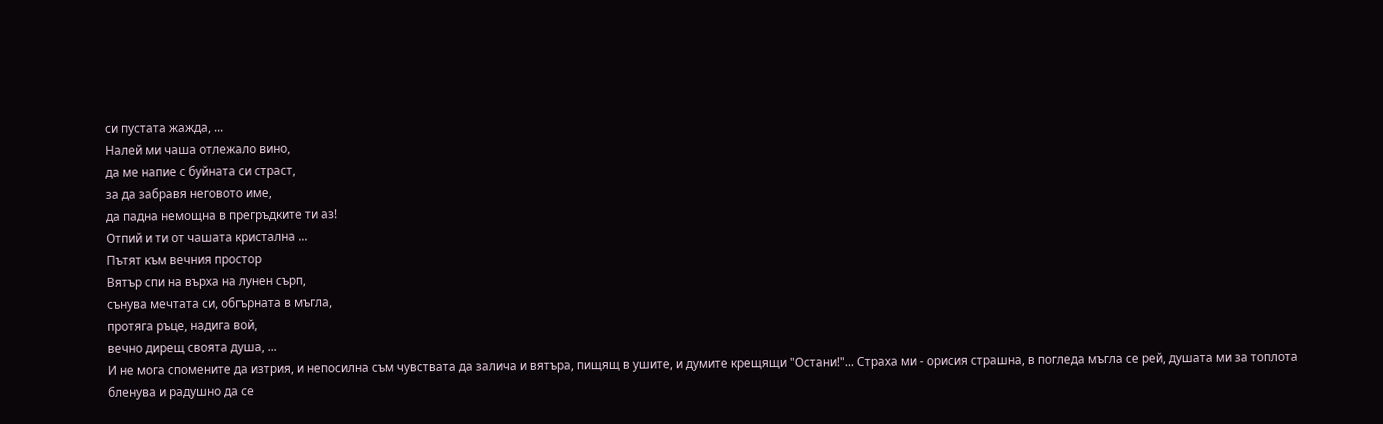си пустата жажда, ...
Налей ми чаша отлежало вино,
да ме напие с буйната си страст,
за да забравя неговото име,
да падна немощна в прегръдките ти аз!
Отпий и ти от чашата кристална ...
Пътят към вечния простор
Вятър спи на върха на лунен сърп,
сънува мечтата си, обгърната в мъгла,
протяга ръце, надига вой,
вечно дирещ своята душа, ...
И не мога спомените да изтрия, и непосилна съм чувствата да залича и вятъра, пищящ в ушите, и думите крещящи "Остани!"... Страха ми - орисия страшна, в погледа мъгла се рей, душата ми за топлoта бленува и радушно да се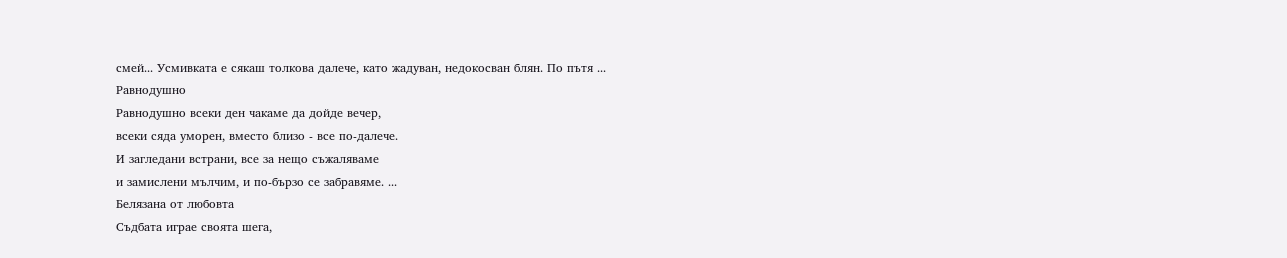смей... Усмивката е сякаш толкова далече, като жадуван, недокосван блян. По пътя ...
Равнодушно
Равнодушно всеки ден чакаме да дойде вечер,
всеки сяда уморен, вместо близо - все по-далече.
И загледани встрани, все за нещо съжаляваме
и замислени мълчим, и по-бързо се забравяме. ...
Белязана от любовта
Съдбата играе своята шега,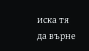иска тя да върне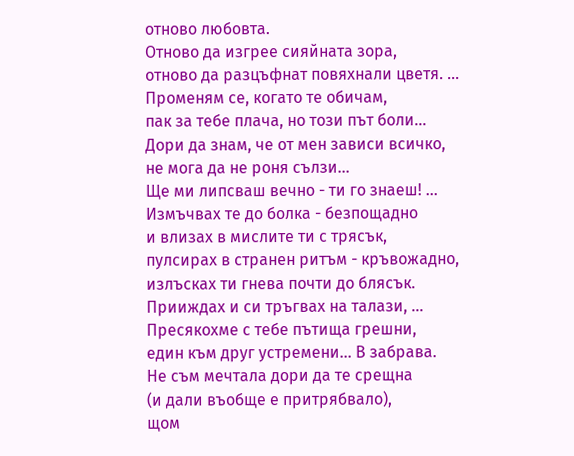отново любовта.
Отново да изгрее сияйната зора,
отново да разцъфнат повяхнали цветя. ...
Променям се, когато те обичам,
пак за тебе плача, но този път боли...
Дори да знам, че от мен зависи всичко,
не мога да не роня сълзи...
Ще ми липсваш вечно - ти го знаеш! ...
Измъчвах те до болка - безпощадно
и влизах в мислите ти с трясък,
пулсирах в странен ритъм - кръвожадно,
излъсках ти гнева почти до блясък.
Прииждах и си тръгвах на талази, ...
Пресякохме с тебе пътища грешни,
един към друг устремени... В забрава.
Не съм мечтала дори да те срещна
(и дали въобще е притрябвало),
щом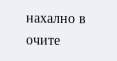нахално в очите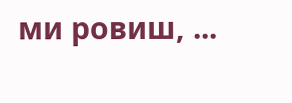ми ровиш, ...